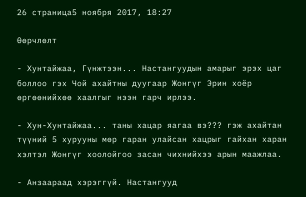26 страница5 ноября 2017, 18:27

Өөрчлөлт

- Хунтайжаа, Гүнжтээн... Настангуудын амарыг эрэх цаг боллоо гэх Чой ахайтны дуугаар Жонгүг Эрин хоёр өргөөнийхөө хаалгыг нээн гарч ирлээ.

- Хун-Хунтайжаа... таны хацар яагаа вэ??? гэж ахайтан түүний 5 хурууны мөр гаран улайсан хацрыг гайхан харан хэлтэл Жонгүг хоолойгоо засан чихнийхээ арын маажлаа.

- Анзаараад хэрэггүй. Настангууд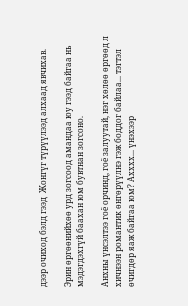дээр очиход бэлд гээд  Жонгүг түрүүлээд алхаад явчихав.

Эрин өргөөнийхөө урд зогсоод амандаа юу гээд байгаа нь мэдэгдэхгүй баахан юм бувтнан зогсоно.

Анхны үнсэлтээ гоё орчинд, гоё залуутай, нэг хөлөө өргөөд л хичнээн романтик өнгөрүүлнэ гэж боддог байлаа... тэгтэл өчигдөр яаж байгаа юм? Ахххх... үнэхээр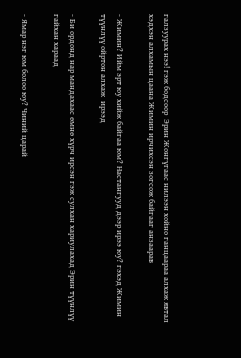галзуурах нээ! гэж бодсоор  Эрин Жонгүгаас нилээн хойно ганцаараа алхаж явтал хэдхэн алхамын цаана Жимин ирчихсэн зогсож байгааг анзаарав

- Жимин? Ийм эрт юу хийж байгаа юм? Настангууд дээр ирээ юу? гэхэд Жимин түүнлүү ойртон алхаж  ирээд

- Би ордонд нар мандахаас өмнө хүрч ирсэн гэж сулхан хариулахад Эрин түүнлүү гайхан хараад

- Ямар нэг юм болоо юу? Чиний царай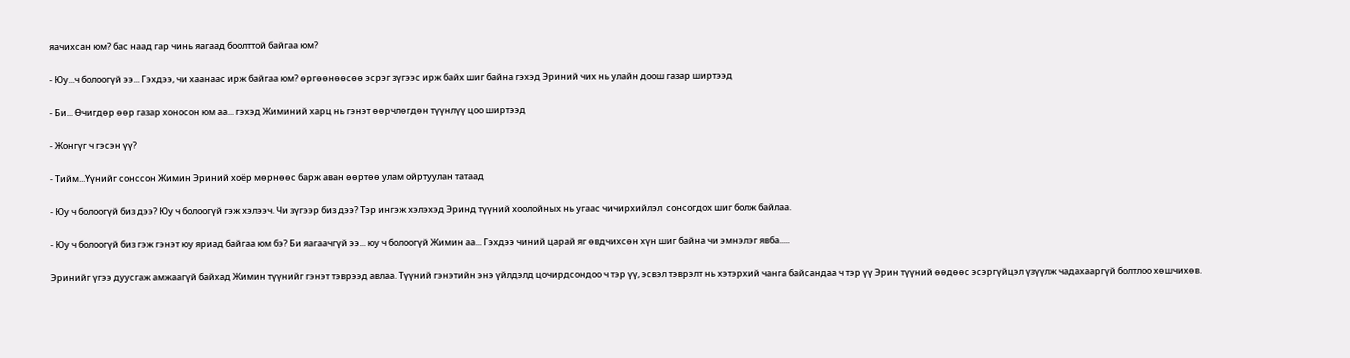яачихсан юм? бас наад гар чинь яагаад боолттой байгаа юм?

- Юу...ч болоогүй ээ... Гэхдээ, чи хаанаас ирж байгаа юм? өргөөнөөсөө эсрэг зүгээс ирж байх шиг байна гэхэд Эриний чих нь улайн доош газар ширтээд

- Би... Өчигдөр өөр газар хоносон юм аа... гэхэд Жиминий харц нь гэнэт өөрчлөгдөн түүнлүү цоо ширтээд

- Жонгүг ч гэсэн үү?

- Тийм...Үүнийг сонссон Жимин Эриний хоёр мөрнөөс барж аван өөртөө улам ойртуулан татаад

- Юу ч болоогүй биз дээ? Юу ч болоогүй гэж хэлээч. Чи зүгээр биз дээ? Тэр ингэж хэлэхэд Эринд түүний хоолойных нь угаас чичирхийлэл  сонсогдох шиг болж байлаа.

- Юу ч болоогүй биз гэж гэнэт юу яриад байгаа юм бэ? Би яагаачгүй ээ... юу ч болоогүй Жимин аа... Гэхдээ чиний царай яг өвдчихсөн хүн шиг байна чи эмнэлэг явба.....

Эринийг үгээ дуусгаж амжаагүй байхад Жимин түүнийг гэнэт тэврээд авлаа. Түүний гэнэтийн энэ үйлдэлд цочирдсондоо ч тэр үү, эсвэл тэврэлт нь хэтэрхий чанга байсандаа ч тэр үү Эрин түүний өөдөөс эсэргүйцэл үзүүлж чадахааргүй болтлоо хөшчихөв.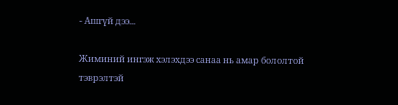- Ашгүй дээ...

Жиминий ингэж хэлэхдээ санаа нь амар бололтой тэврэлтэй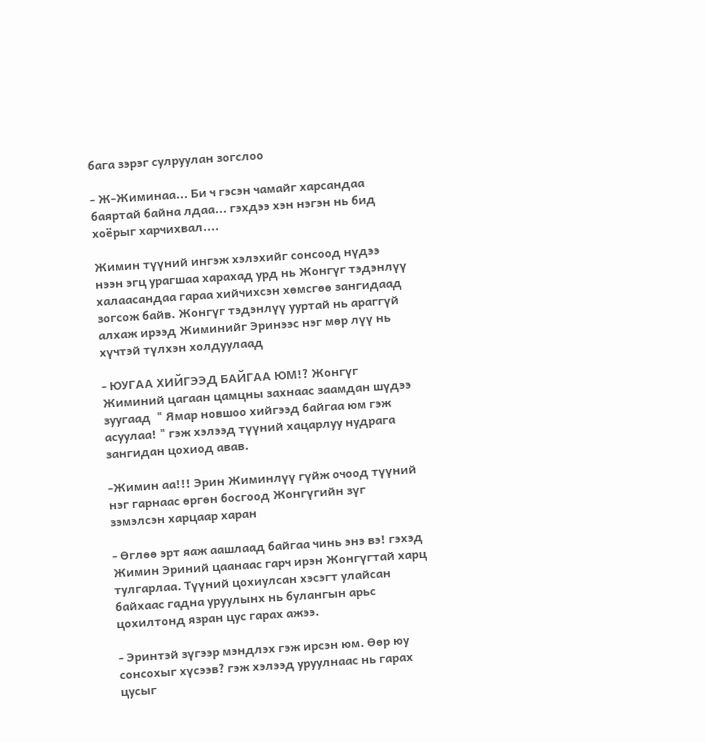бага зэрэг сулруулан зогслоо

- Ж-Жиминаа... Би ч гэсэн чамайг харсандаа баяртай байна лдаа... гэхдээ хэн нэгэн нь бид хоёрыг харчихвал....

Жимин түүний ингэж хэлэхийг сонсоод нүдээ нээн эгц урагшаа харахад урд нь Жонгүг тэдэнлүү халаасандаа гараа хийчихсэн хөмсгөө зангидаад зогсож байв. Жонгүг тэдэнлүү ууртай нь араггүй алхаж ирээд Жиминийг Эринээс нэг мөр лүү нь хүчтэй түлхэн холдуулаад

- ЮУГАА ХИЙГЭЭД БАЙГАА ЮМ!? Жонгүг Жиминий цагаан цамцны захнаас заамдан шүдээ зуугаад  " Ямар новшоо хийгээд байгаа юм гэж асуулаа! " гэж хэлээд түүний хацарлуу нудрага зангидан цохиод авав.

-Жимин аа!!! Эрин Жиминлүү гүйж очоод түүний нэг гарнаас өргөн босгоод Жонгүгийн зүг зэмэлсэн харцаар харан

- Өглөө эрт яаж аашлаад байгаа чинь энэ вэ! гэхэд Жимин Эриний цаанаас гарч ирэн Жонгүгтай харц тулгарлаа. Түүний цохиулсан хэсэгт улайсан байхаас гадна уруулынх нь булангын арьс цохилтонд язран цус гарах ажээ.

- Эринтэй зүгээр мэндлэх гэж ирсэн юм. Өөр юу сонсохыг хүсээв? гэж хэлээд уруулнаас нь гарах цусыг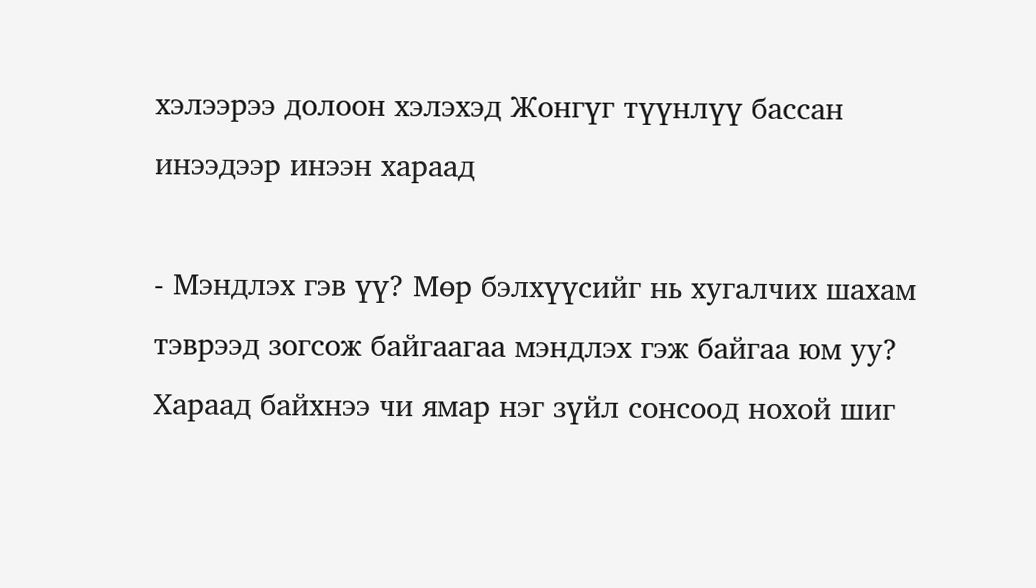хэлээрээ долоон хэлэхэд Жонгүг түүнлүү бассан инээдээр инээн хараад

- Мэндлэх гэв үү? Мөр бэлхүүсийг нь хугалчих шахам тэврээд зогсож байгаагаа мэндлэх гэж байгаа юм уу? Хараад байхнээ чи ямар нэг зүйл сонсоод нохой шиг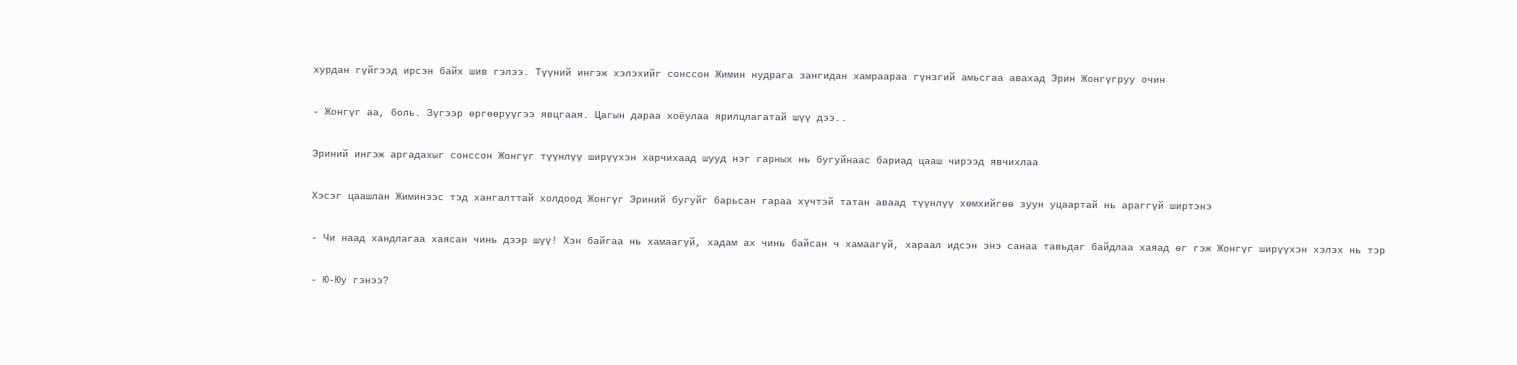хурдан гүйгээд ирсэн байх шив гэлээ. Түүний ингэж хэлэхийг сонссон Жимин нудрага зангидан хамраараа гүнзгий амьсгаа авахад Эрин Жонгүгруу очин

- Жонгүг аа, боль. Зүгээр өргөөрүүгээ явцгаая. Цагын дараа хоёулаа ярилцлагатай шүү дээ..

Эриний ингэж аргадахыг сонссон Жонгүг түүнлүү ширүүхэн харчихаад шууд нэг гарных нь бугуйнаас бариад цааш чирээд явчихлаа

Хэсэг цаашлан Жиминээс тэд хангалттай холдоод Жонгүг Эриний бугуйг барьсан гараа хүчтэй татан аваад түүнлүү хөмхийгөө зуун уцаартай нь араггүй ширтэнэ

- Чи наад хандлагаа хаясан чинь дээр шүү! Хэн байгаа нь хамаагүй, хадам ах чинь байсан ч хамаагүй, хараал идсэн энэ санаа тавьдаг байдлаа хаяад өг гэж Жонгүг ширүүхэн хэлэх нь тэр

- Ю-Юу гэнээ?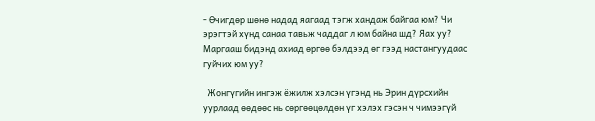- Өчигдөр шөнө надад яагаад тэгж хандаж байгаа юм? Чи эрэгтэй хүнд санаа тавьж чаддаг л юм байна шд? Яах уу? Маргааш бидэнд ахиад өргөө бэлдээд өг гээд настангуудаас гуйчих юм уу?

  Жонгүгийн ингэж ёжилж хэлсэн үгэнд нь Эрин дүрсхийн уурлаад өөдөөс нь сөргөөцөлдөн үг хэлэх гэсэн ч чимээгүй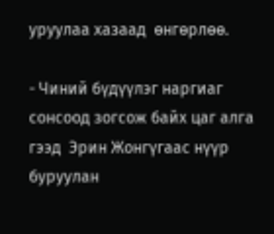уруулаа хазаад  өнгөрлөө.

- Чиний бүдүүлэг наргиаг сонсоод зогсож байх цаг алга гээд  Эрин Жонгүгаас нүүр буруулан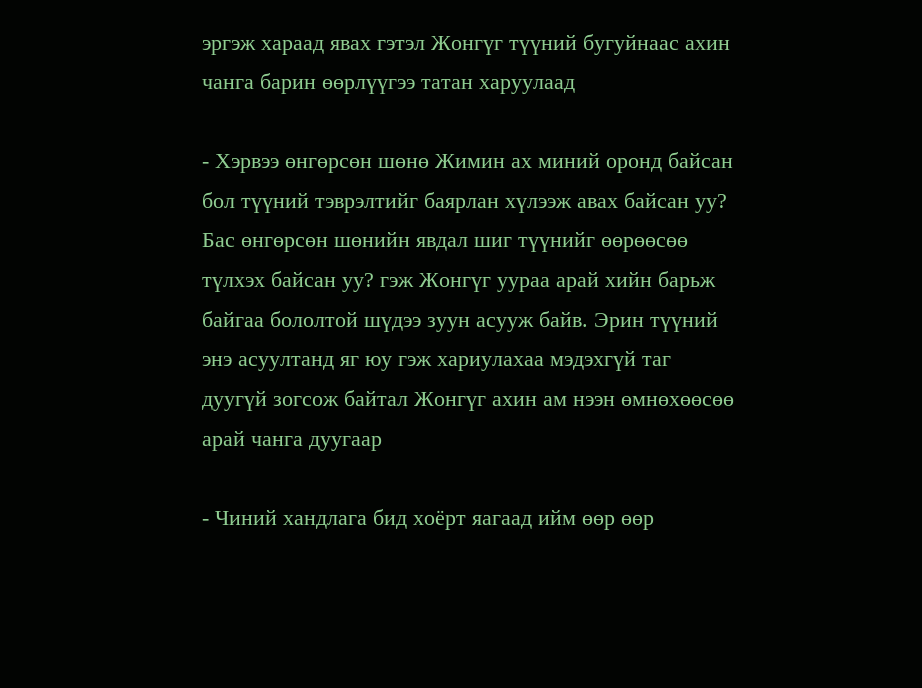эргэж хараад явах гэтэл Жонгүг түүний бугуйнаас ахин чанга барин өөрлүүгээ татан харуулаад

- Хэрвээ өнгөрсөн шөнө Жимин ах миний оронд байсан бол түүний тэврэлтийг баярлан хүлээж авах байсан уу? Бас өнгөрсөн шөнийн явдал шиг түүнийг өөрөөсөө түлхэх байсан уу? гэж Жонгүг уураа арай хийн барьж байгаа бололтой шүдээ зуун асууж байв. Эрин түүний энэ асуултанд яг юу гэж хариулахаа мэдэхгүй таг дуугүй зогсож байтал Жонгүг ахин ам нээн өмнөхөөсөө арай чанга дуугаар

- Чиний хандлага бид хоёрт яагаад ийм өөр өөр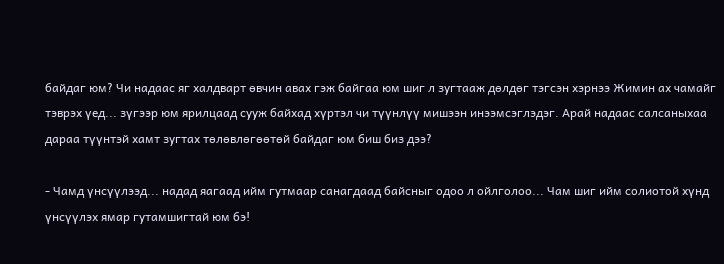байдаг юм? Чи надаас яг халдварт өвчин авах гэж байгаа юм шиг л зугтааж дөлдөг тэгсэн хэрнээ Жимин ах чамайг тэврэх үед... зүгээр юм ярилцаад сууж байхад хүртэл чи түүнлүү мишээн инээмсэглэдэг. Арай надаас салсаныхаа дараа түүнтэй хамт зугтах төлөвлөгөөтөй байдаг юм биш биз дээ?

- Чамд үнсүүлээд... надад яагаад ийм гутмаар санагдаад байсныг одоо л ойлголоо... Чам шиг ийм солиотой хүнд үнсүүлэх ямар гутамшигтай юм бэ!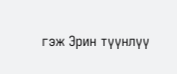гэж Эрин түүнлүү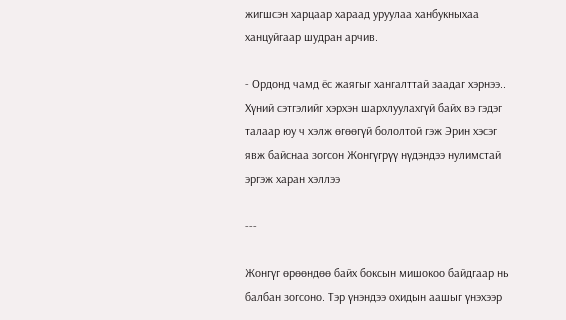жигшсэн харцаар хараад уруулаа ханбукныхаа ханцуйгаар шудран арчив.

- Ордонд чамд ёс жаягыг хангалттай заадаг хэрнээ.. Хүний сэтгэлийг хэрхэн шархлуулахгүй байх вэ гэдэг талаар юу ч хэлж өгөөгүй бололтой гэж Эрин хэсэг явж байснаа зогсон Жонгүгрүү нүдэндээ нулимстай эргэж харан хэллээ

---

Жонгүг өрөөндөө байх боксын мишокоо байдгаар нь балбан зогсоно. Тэр үнэндээ охидын аашыг үнэхээр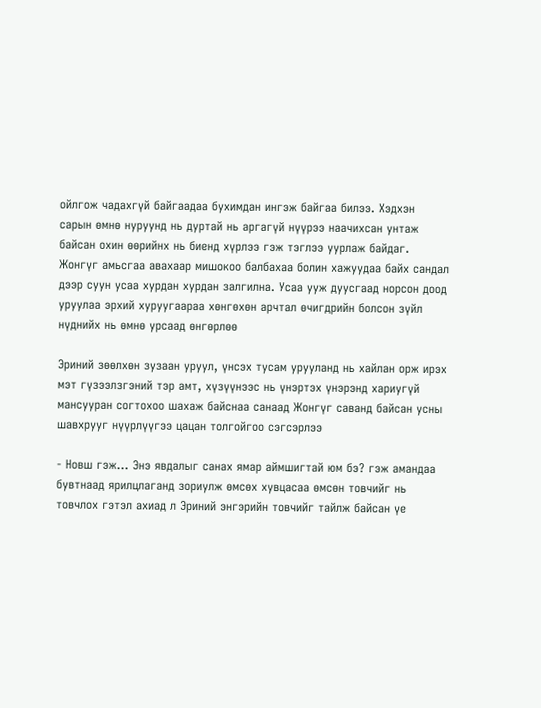ойлгож чадахгүй байгаадаа бухимдан ингэж байгаа билээ. Хэдхэн сарын өмнө нуруунд нь дуртай нь аргагүй нүүрээ наачихсан унтаж байсан охин өөрийнх нь биенд хүрлээ гэж тэглээ уурлаж байдаг. Жонгүг амьсгаа авахаар мишокоо балбахаа болин хажуудаа байх сандал дээр суун усаа хурдан хурдан залгилна. Усаа ууж дуусгаад норсон доод уруулаа эрхий хуруугаараа хөнгөхөн арчтал өчигдрийн болсон зүйл нүднийх нь өмнө урсаад өнгөрлөө

Эриний зөөлхөн зузаан уруул, үнсэх тусам урууланд нь хайлан орж ирэх мэт гүзээлзгэний тэр амт, хүзүүнээс нь үнэртэх үнэрэнд хариугүй мансууран согтохоо шахаж байснаа санаад Жонгүг саванд байсан усны шавхрууг нүүрлүүгээ цацан толгойгоо сэгсэрлээ

- Новш гэж... Энэ явдалыг санах ямар аймшигтай юм бэ? гэж амандаа бувтнаад ярилцлаганд зориулж өмсөх хувцасаа өмсөн товчийг нь товчлох гэтэл ахиад л Эриний энгэрийн товчийг тайлж байсан үе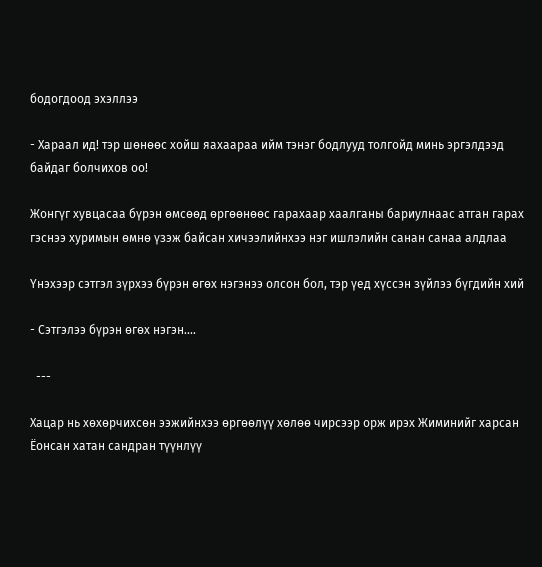бодогдоод эхэллээ

- Хараал ид! тэр шөнөөс хойш яахаараа ийм тэнэг бодлууд толгойд минь эргэлдээд байдаг болчихов оо!

Жонгүг хувцасаа бүрэн өмсөөд өргөөнөөс гарахаар хаалганы бариулнаас атган гарах гэснээ хуримын өмнө үзэж байсан хичээлийнхээ нэг ишлэлийн санан санаа алдлаа

Үнэхээр сэтгэл зүрхээ бүрэн өгөх нэгэнээ олсон бол, тэр үед хүссэн зүйлээ бүгдийн хий

- Сэтгэлээ бүрэн өгөх нэгэн....

  ---

Хацар нь хөхөрчихсөн ээжийнхээ өргөөлүү хөлөө чирсээр орж ирэх Жиминийг харсан Ёонсан хатан сандран түүнлүү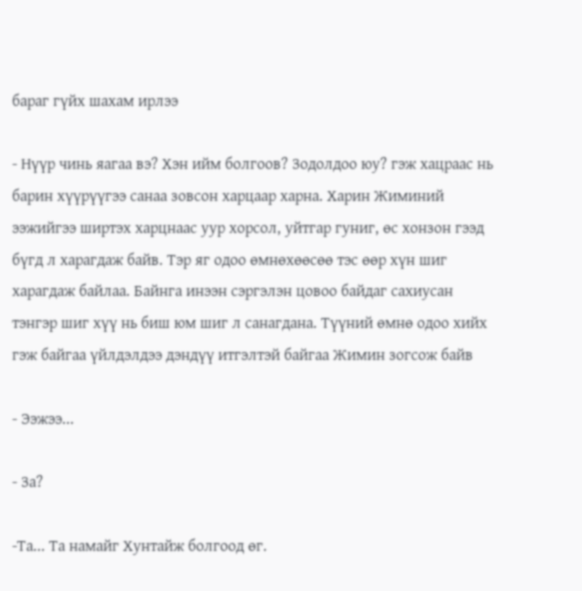бараг гүйх шахам ирлээ

- Нүүр чинь яагаа вэ? Хэн ийм болгоов? Зодолдоо юу? гэж хацраас нь барин хүүрүүгээ санаа зовсон харцаар харна. Харин Жиминий ээжийгээ ширтэх харцнаас уур хорсол, уйтгар гуниг, өс хонзон гээд бүгд л харагдаж байв. Тэр яг одоо өмнөхөөсөө тэс өөр хүн шиг харагдаж байлаа. Байнга инээн сэргэлэн цовоо байдаг сахиусан тэнгэр шиг хүү нь биш юм шиг л санагдана. Түүний өмнө одоо хийх гэж байгаа үйлдэлдээ дэндүү итгэлтэй байгаа Жимин зогсож байв

- Ээжээ...

- За?

-Та... Та намайг Хунтайж болгоод өг.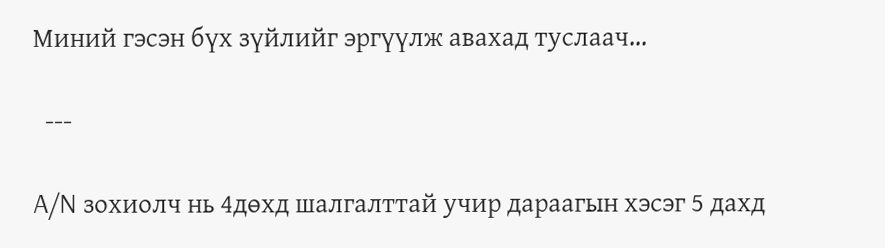Миний гэсэн бүх зүйлийг эргүүлж авахад туслаач...

  ---

A/N зохиолч нь 4дөхд шалгалттай учир дараагын хэсэг 5 дахд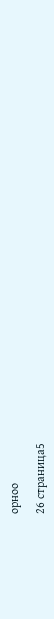орноо

26 страница5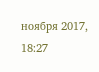ноября 2017, 18:27